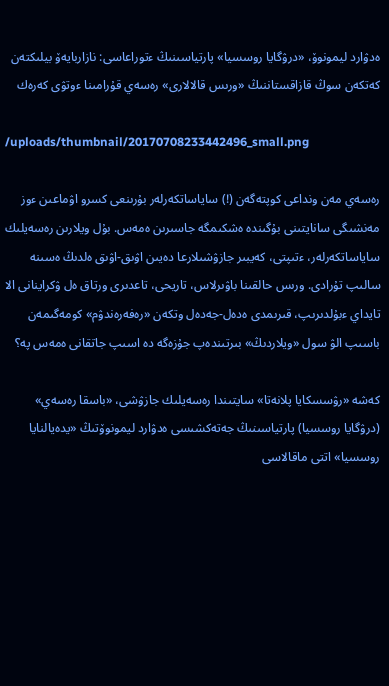ەدۋارد ليمونوۆ، «درۋگايا روسسيا» پارتياسىنىڭ ءتوراعاسى: نازاربايەۆ بيلىكتەن كەتكەن سوڭ قازاقستاننىڭ «ورىس قالالارى» رەسەي قۇرامىنا ءوتۋى كەرەك

/uploads/thumbnail/20170708233442496_small.png

رەسەي مەن ونداعى كوپتەگەن (!) ساياساتكەرلەر بۇرىنعى كسرو اۋماعىن ءوز مەنشىگى سانايتىنى بۇگىندە ەشكىمگە جاسىرىن ەمەس. بۇل ويلارىن رەسەيلىك ساياساتكەرلەر، ءتىپتى، كەيبىر جازۋشىلارعا دەيىن اۋىق-اۋىق ەلدىڭ ەسىنە سالىپ تۇرادى. ورىس حالقىنا باۋىرلاس، تاريحى، تاعدىرى ورتاق ەل ۋكراينانى الا تايداي ءبۇلدىرىپ، قىرىمدى ەدەل-جەدەل وتكەن «رەفەرەندۋم» كومەگىمەن باسىپ الۋ سول «ويلاردىڭ» بىرتىندەپ جۇزەگە دە اسىپ جاتقانى ەمەس پە؟

كەشە «رۋسسكايا پلانەتا» سايتىندا رەسەيلىك جازۋشى، «باسقا رەسەي» (درۋگايا روسسيا) پارتياسىنىڭ جەتەكشىسى ەدۋارد ليمونوۆتىڭ «يدەيالنايا روسسيا» اتتى ماقالاسى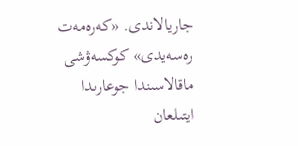جاريالاندى. «كەرەمەت رەسەيدى» كوكسەۋشى ماقالاسىندا جوعارىدا ايتىلعان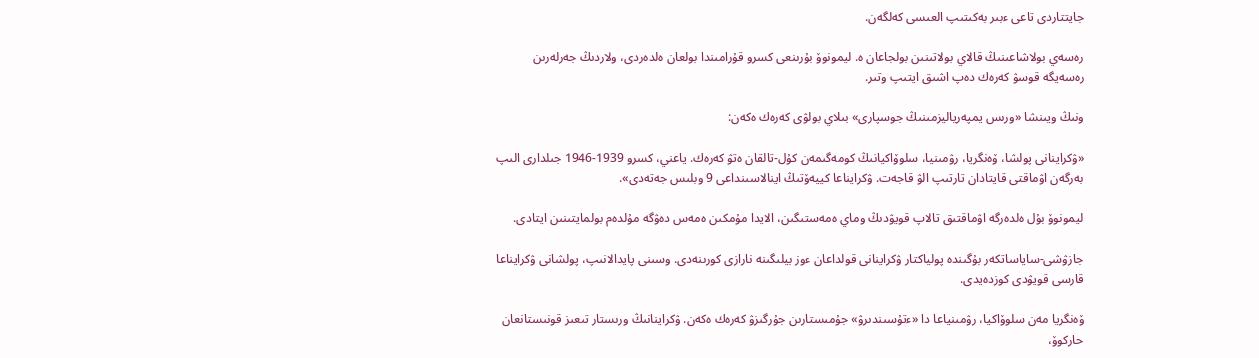جايتتاردى تاعى ءبىر بەكىتىپ العىسى كەلگەن.

رەسەي بولاشاعىنىڭ قالاي بولاتىنىن بولجاعان ە. ليمونوۆ بۇرىنعى كسرو قۇرامىندا بولعان ەلدەردى، ولاردىڭ جەرلەرىن رەسەيگە قوسۋ كەرەك دەپ اشىق ايتىپ وتىر.

ونىڭ ويىنشا «ورىس يمپەرياليزمىنىڭ جوسپارى» بىلاي بولۋى كەرەك ەكەن:

«ۋكراينانى پولشا، ۆەنگريا، رۋمىنيا، سلوۆاكيانىڭ كومەگىمەن كۇل-تالقان ەتۋ كەرەك. ياعني، كسرو 1939-1946 جىلدارى الىپ بەرگەن اۋماقتى قايتادان تارتىپ الۋ قاجەت. ۋكرايناعا كييەۆتىڭ اينالاسىنداعى 9 وبلىس جەتەدى».

ليمونوۆ بۇل ەلدەرگە اۋماقتىق تالاپ قويۋدىڭ وماي ەمەستىگىن، الايدا مۇمكىن ەمەس دەۋگە مۇلدەم بولمايتىنىن ايتادى.

جازۋشى-ساياساتكەر بۇگىندە پولياكتار ۋكراينانى قولداعان ءوز بيلىگىنە نارازى كورىنەدى. وسىنى پايدالانىپ، پولشانى ۋكرايناعا قارسى قويۋدى كوزدەيدى.

ۆەنگريا مەن سلوۆاكيا، رۋمىنياعا دا «ءتۇسىندىرۋ» جۇمىستارىن جۇرگىزۋ كەرەك ەكەن. ۋكراينانىڭ ورىستار تىعىز قونىستانعان حاركوۆ،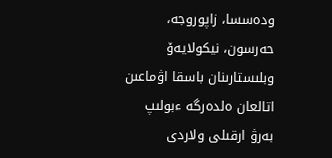ودەسسا، زاپوروجە، حەرسون، نيكولايەۆ وبلىستارىنان باسقا اۋماعىن اتالعان ەلدەرگە ءبولىپ بەرۋ ارقىلى ولاردى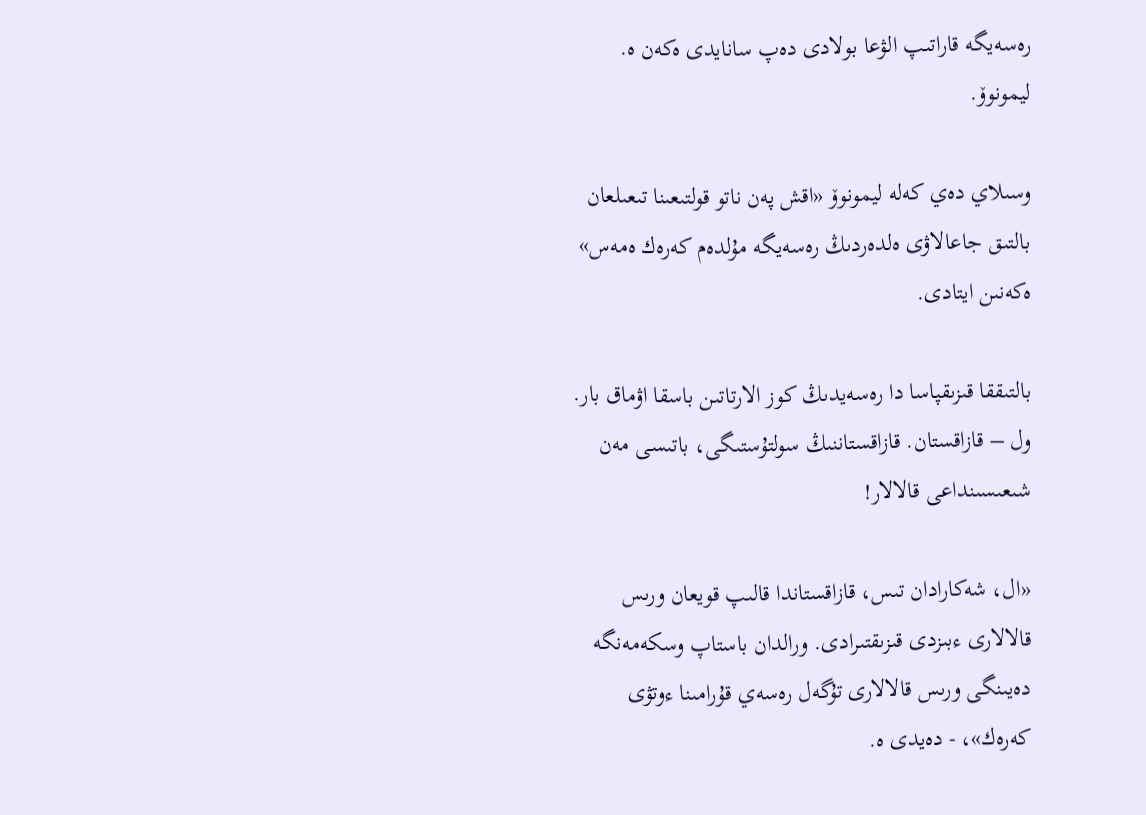رەسەيگە قاراتىپ الۋعا بولادى دەپ سانايدى ەكەن ە. ليمونوۆ.

وسىلاي دەي كەلە ليمونوۆ «اقش پەن ناتو قولتىعىنا تىعىلعان بالتىق جاعالاۋى ەلدەردىڭ رەسەيگە مۇلدەم كەرەك ەمەس» ەكەنىن ايتادى.

بالتىققا قىزىقپاسا دا رەسەيدىڭ كوز الارتاتىن باسقا اۋماق بار. ول – قازاقستان. قازاقستاننىڭ سولتۇستىگى، باتىسى مەن شىعىسىنداعى قالالار!

«ال، شەكارادان تىس، قازاقستاندا قالىپ قويعان ورىس قالالارى ءبىزدى قىزىقتىرادى. ورالدان باستاپ وسكەمەنگە دەيىنگى ورىس قالالارى تۇگەل رەسەي قۇرامىنا ءوتۋى كەرەك»، - دەيدى ە.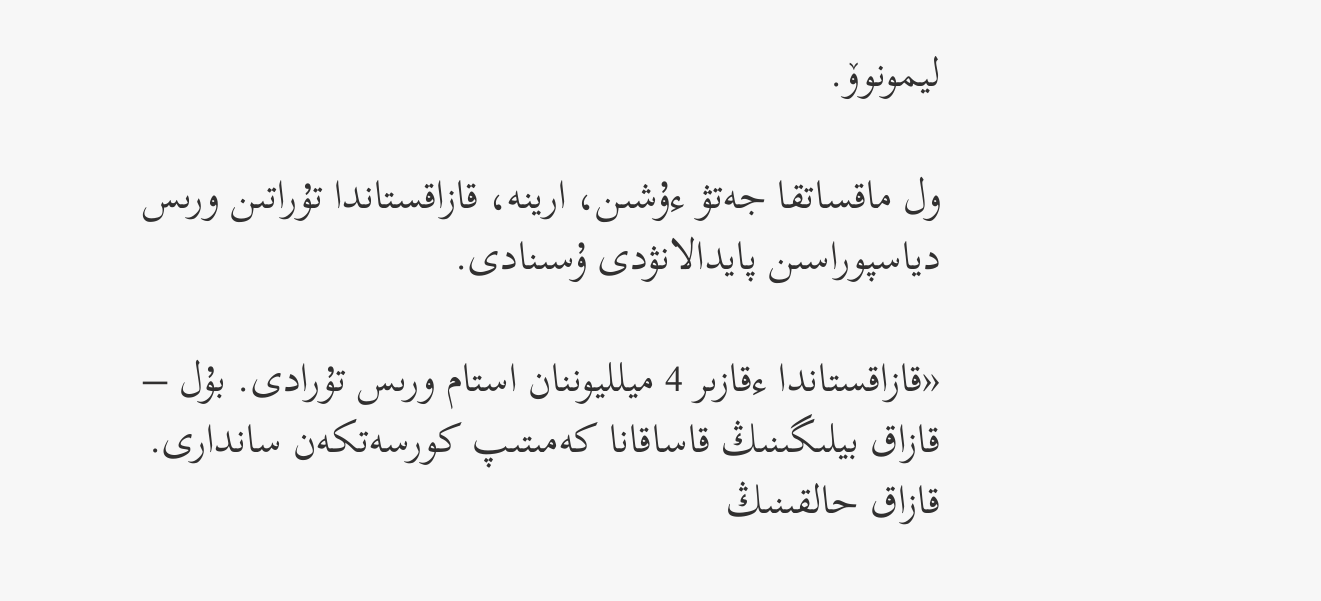ليمونوۆ.

ول ماقساتقا جەتۋ ءۇشىن، ارينە، قازاقستاندا تۇراتىن ورىس دياسپوراسىن پايدالانۋدى ۇسىنادى.

«قازاقستاندا ءقازىر 4 ميلليوننان استام ورىس تۇرادى. بۇل – قازاق بيلىگىنىڭ قاساقانا كەمىتىپ كورسەتكەن ساندارى. قازاق حالقىنىڭ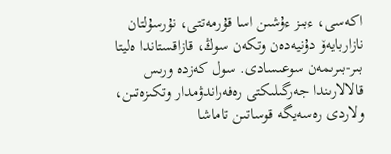اكەسى، ءبىز ءۇشىن اسا قۇرمەتتى، نۇرسۇلتان نازاربايەۆ دۇنيەدەن وتكەن سوڭ، قازاقستاندا ەليتا بىر-بىرىمەن سوعىسادى. سول كەزدە ورىس قالالارىندا جەرگىلىكتى رەفەراندۋمدار وتكىزەتىن، ولاردى رەسەيگە قوساتىن تاماشا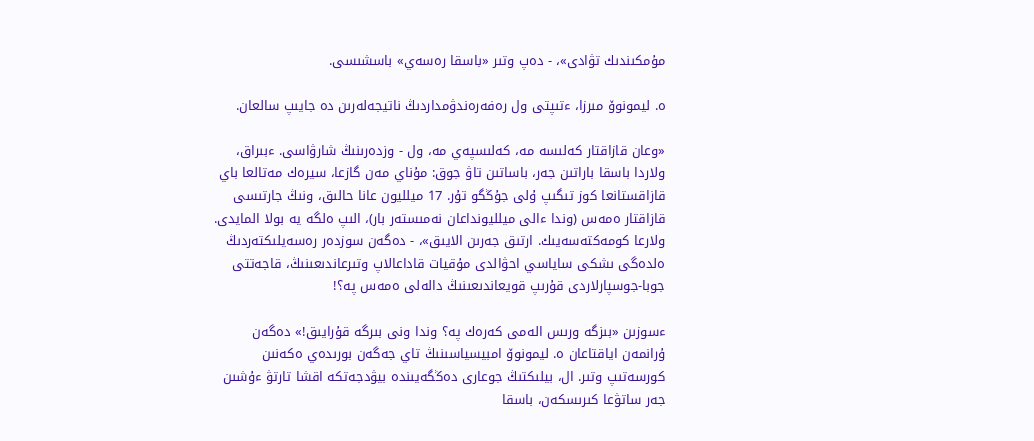مۇمكىندىك تۋادى»، - دەپ وتىر «باسقا رەسەي» باسشىسى.

ە. ليمونوۆ مىرزا، ءتىپتى ول رەفەرەندۋمداردىڭ ناتيجەلەرىن دە جايىپ سالعان.

«وعان قازاقتار كەلىسە مە، كەلىسپەي مە، ول - وزدەرىنىڭ شارۋاسى. ءبىراق، ولاردا باسقا باراتىن جەر، باساتىن تاۋ جوق: مۇناي مەن گازعا، سيرەك مەتالعا باي قازاقستانعا كوز تىگىپ ۇلى جۇڭگو تۇر. 17 ميلليون عانا حالىق، ونىڭ جارتىسى قازاقتار ەمەس (وندا ءالى ميلليونداعان نەمىستەر بار)، الىپ ەلگە يە بولا المايدى. ولارعا كومەكتەسەيىك. ارتىق جەرىن الايىق»، - دەگەن سوزدەر رەسەيلىكتەردىڭ ەلدەگى ىشكى ساياسي احۋالدى مۇقيات قاداعالاپ وتىرعاندىعىنىڭ، قاجەتتى جوبا-جوسپارلاردى قۇرىپ قويعاندىعىنىڭ دالەلى ەمەس پە؟!

ءسوزىن «بىزگە ورىس الەمى كەرەك پە؟ وندا ونى بىرگە قۇرايىق!» دەگەن ۇرانمەن اياقتاعان ە. ليمونوۆ امبيسياسىنىڭ تاي جەگەن بورىدەي ەكەنىن كورسەتىپ وتىر. ال، بيلىكتىڭ جوعارى دەڭگەيىندە بيۋدجەتكە اقشا تارتۋ ءۇشىن جەر ساتۋعا كىرىسكەن، باسقا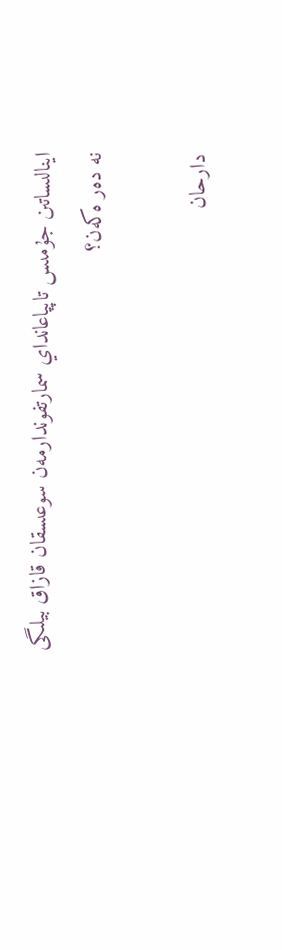اينالىساتىن جۇمىس تاپپاعانداي سمارتفوندارمەن سوعىسقان قازاق بيلىگى نە دەر ەكەن؟

دارحان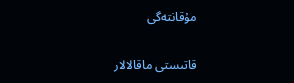مۇقانتەگى

قاتىستى ماقالالار